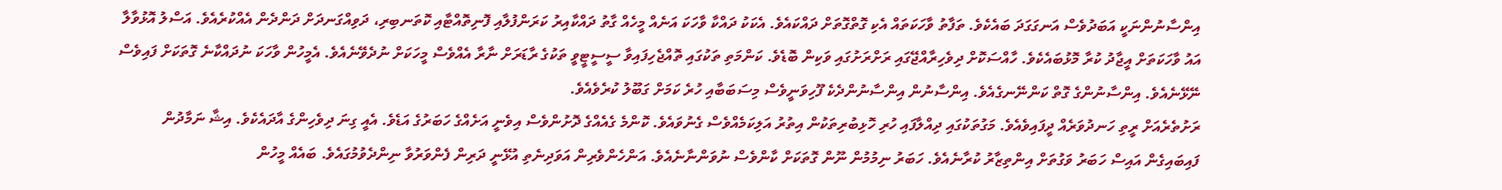އިންސާނުންނަކީ އަބަދުވެސް އަނގަގަދަ ބައެކެވެ. ތަފާތު ވާހަކަތައް އެކި ގޮތްގޮތަށް ދައްކައެވެ. އެކަކު ދައްކާ ވާހަކަ އަނެއް މީހެއް ގާތު ދައްކާއިރު ކަރަންފުލާއި ފޮނިތޮއްޓާއި ކޮތަނބިރި، ދަވިއްގަނދަށް ދަންދެން އެއްކުރެއެވެ. އަސްލު އޮޅުވާލާ އައު ވާހަކަތަށް އީޖާދު ކުރާ މޮޅުބައެކެވެ. ހާއްސަކޮށް ދިވެހިރާއްޖޭގައި ރަށްރަށުގައި ވަކިން ބޮޑެވެ. ކަންމަތި ތަކުގައި ތޮއްޖެހިފައިވާ ސީސީޓީވީ ތަކުގެ ރާޑަރަށް ނާރާ އެއްވެސް މީހަކަށް ނުދެވޭނެއެވެ. އެމީހުން ވާހަކަ ނުދައްކާނެ ގޮތަކަށް ފައިވެސް ނޭޅޭނެއެވެ. އިންސާނުންގެ ގޮތް ކަންނޭނގެއެވެ. އިންސާނުން އިންސާނުންދެކެ ފޫހިވަނީވެސް މިސަބަބާއި ހުރެ ކަމަށް ގަބޫލު ކުރެވެއެވެ.
ރަށުތެރެއަށް ރީތި ހަނދުވަރެއް ދީފައިވެއެވެ. މަގުތަކުގައި ދިއްލާފައި ހުރި ހޮޅިބުރިތަކުން އިތުރު އަލިކަމެއްވެސް ގެނުވައެވެ. ކޮންމެ ގެއެއްގެ ދޮށުންވެސް އިވެނީ އަށެއްގެ ހަބަރުގެ އަޑެވެ. އެއީ ގިނަ ދިވެހިންގެ އާދައެކެވެ. އިޝާ ނަމާދުން ފައިބައިގެން އައިސް ހަބަރު ވަގުތަށް އިންތިޒާރު ކުރާނެއެވެ. ހަބަރު ނިމުމުން ނޫން ގޮތަކަށް ކާންވެސް ނުވަންނާނެއެވެ. އަންހެންވެރިން އަވަދިނެތި އުޅޭނީ ދަރިން ފެންވަރުވާ ނިންދެވުމުގައެވެ. ބައެއް މީހުން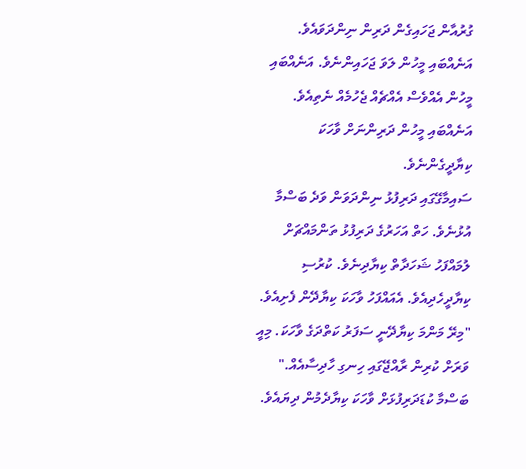ގުރުއާން ޖަހައިގެން ދަރިން ނިންދަވައެވެ. އަނެއްބައި މީހުން ލަވަ ޖަހައިންނެވެ. އަނެއްބައި މީހުން އެއްވެސް އެއްޗެއް ޖެހުމެއް ނެތިއެވެ. އަނެއްބައި މީހުން ދަރިންނަށް ވާހަކަ ކިޔާދީގެންނެވެ.
ސައިމާގޭގައި ދަރިފުޅު ނިންދަވަން ވަދެ ބަސްމާ އުޅުނެވެ. ހަތް އަހަރުގެ ދަރިފުޅު ތަންމައްޗަށް ލުމައްފަހު ޝަހަދާތް ކިޔާދިނެވެ. ކުރުސި ކިޔާދީހެދިއެވެ. އެއައްފަހު ވާހަކަ ކިޔާދޭން ފެށިއެވެ.
"މިރޭ މަންމަ ކިޔާދޭނީ ސަފަރު ކަތްދަގެ ވާހަކަ. މިއީ ވަރަށް ކުރިން ރާއްޖޭގައި ހިނގި ހާދިސާއެއް." ބަސްމާ ކުޑަދަރިފުޅަށް ވާހަކަ ކިޔާދެމުން ދިޔައެވެ.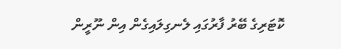ކޮޓަރިގެ ބޭރު ފާރުގައި ލެނގިލައިގެން އިން ނޫރީން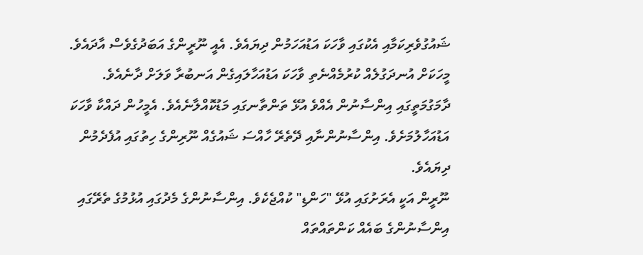ޝައުގުވެރިކަމާއި އެކުގައި ވާހަކަ އަޑުއަހަމުން ދިޔައެވެ. އެއީ ނޫރީންގެ އަބަދުގެވެސް އާދައެވެ. މީހަކަށް އުނދަގުލެއް ކުރުމެއްނެތި ވާހަކަ އަޑުއަހާލައިގެން އަނބުރާ ވަލަށް ދާނެއެވެ. ދާމަގުމަތީގައި އިންސާނުން އެއްވެ އުޅޭ ތަންތާނގައި މަޑުކޮއްލާނެއެވެ. އެމީހުން ދައްކާ ވާހަކަ އަޑުއަހާލުމަށެވެ. އިންސާނުންނާއި ދޭތެރޭ ހާއްސަ ޝައުގެއް ނޫރިންގެ ހިތުގައި އުފެދެމުން ދިޔައެވެ.
ނޫރީން އަކީ އެރަށުގައި އުޅޭ "ހަންޑި" ކުއްޖެކެވެ. އިންސާނުންގެ މެދުގައި އުޅުމުގެ ތެރޭގައި އިންސާނުންގެ ބައެއް ކަންތައްތައް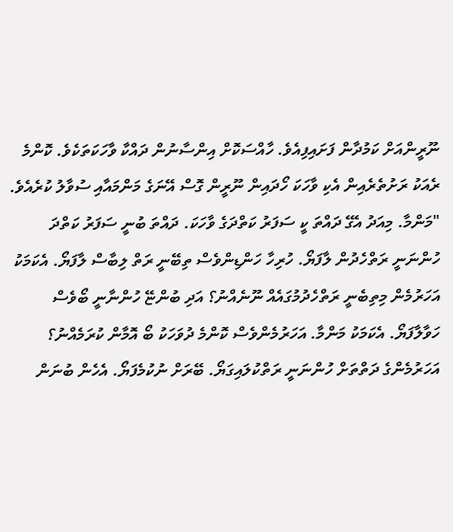ނޫރީންއަށް ކަމުދާން ފަށައިފިއެވެ. ހާއްސަކޮށް އިންސާނުން ދައްކާ ވާހަކަތަކެވެ. ކޮންމެ ރެއަކު ރަށުތެރެއިން އެކި ވާހަކަ ހޯދައިން ނޫރީން ގޮސް އޭނަގެ މަންމައާއި ސުވާލު ކުރެއެވެ.
"މަންމާ. މިއަދު އެގޭ ދައްތަ ކީ ސަފަރު ކަތްދަގެ ވާހަކަ. ދައްތަ ބުނީ ސަފަރު ކަތްދަ ހުންނަނީ ރަތްހެދުން ލާފަޔޯ. ހުރިހާ ހަންޑިންވެސް ތިބޭނީ ރަތް ލިބާސް ލާފަޔޯ. އެކަމަކު އަހަރުމެން މިތިބެނީ ރަތްހެދުމުގައެއް ނޫނެއްނު؟ އަދި ބުންޏޭ ހުންނާނީ ބޯވެސް ހަވާލާފަޔޯ. އެކަމަކު މަންމާ. އަހަރުމެންވެސް ކޮންމެ ދުވަހަކު ބޯ އޮމާން ކުރަމެއްނު؟ އަހަރުމެންގެ ދަތްތަށް ހުންނަނީ ރަތްކުލައިގަޔޯ. ބޭރަށް ނުކުމެފަޔޯ. އެހެން ބުނަން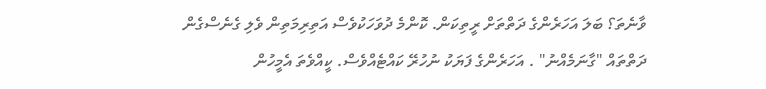ވާނެތަ؟ ބަލަ އަހަރެންގެ ދަތްތަށް ރީތިކަން. ކޮންމެ ދުވަހަކުވެސް އަތިރިމަތިން ވެލި ގެނެސްގެން ދަތްތައް "ގާނަމެއްނު" . އަހަރެންގެ ފަޔަކު ނުހުރޭ ކައްޓެއްވެސް. ކީއްވެތަ އެމީހުން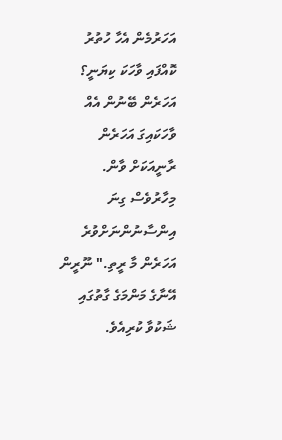އަހަރުމެން އެހާ ހުތުރު ކޮއްފައި ވާހަކަ ކިޔަނީ؟ އަހަރެން ބޭނުން އެއް ވާހަކައިގަ އަހަރެން ރާނީއަކަށް ވާން. މިހާރުވެސް ގިނަ އިންސާނުންނަށްވުރެ އަހަރެން މާ ރީތި." ނޫރީން އޭނާގެ މަންމަގެ ގާތުގައި ޝަކުވާ ކުރިއެވެ.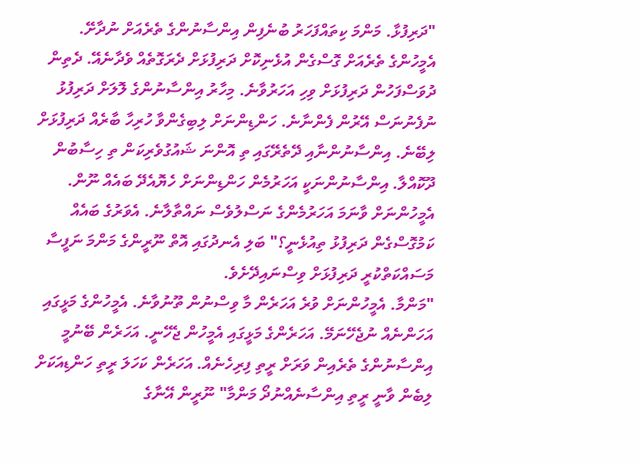"ދަރިފުޅާ. މަންމަ ކިތައްފަހަރު ބުނެފިން އިންސާނުންގެ ތެރެއަށް ނުދާށޭ. އެމީހުންގެ ތެރެއަށް ގޮސްގެން އުޅެނިކޮށް ދަރިފުޅަށް ދެރަގޮތެއް ވެދާނެއޭ. ދެތިން ދުވަސްފަހުން ދަރިފުޅަށް ވިހި އަހަރުވާނެ. މިހާރު އިންސާނުންގެ ލޮލަށް ދަރިފުޅު ނުފެނުނަސް އޭރުން ފެންނާނެ. ހަންޑިންނަށް ލިބިގެންވާ ހުރިހާ ބާރެއް ދަރިފުޅަށް ލިބޭނެ. އިންސާނުންނާއި ދޭތެރޭގައި ތި އޮންނަ ޝައުގުވެރިކަން ތި ހިސާބުން ދޫކޮއްލާ. އިންސާނުންނަކީ އަހަރުމެން ހަންޑިންނަށް ހެޔޮއެދޭ ބައެއް ނޫން. އެމީހުންނަށް ވާނަމަ އަހަރުމެންގެ ނަސްލުވެސް ނައްތާލާނެ. އެވަރުގެ ބައެއް ކަމުގޮސްގެން ދަރިފުޅު ތިއުޅެނީ؟" ބަލި އެނދުގައި އޮތް ނޫރީންގެ މަންމަ ނަފީސާ މަސައްކަތްކުރީ ދަރިފުޅަށް ވިސްނައިދޭށެވެ.
"މަންމާ. އެމީހުންނަށް ވުރެ އަހަރެން މާ ވިސްނުން ތޫނުވާނެ. އެމީހުންގެ މަޅީގައި އަހަންނެއް ނުޖެހޭނަމޭ. އަހަރެންގެ މަޅީގައި އެމީހުން ޖެހޭނީ. އަހަރެން ބޭނުމީ އިންސާނުންގެ ތެރެއިން ވަރަށް ރީތި ފިރިހެނެއް. އަހަރެން ކަހަލަ ރީތި ހަންޑިއަކަށް ލިބެން ވާނީ ރީތި އިންސާނެއްނުދޯ މަންމާ" ނޫރީން އޭނާގެ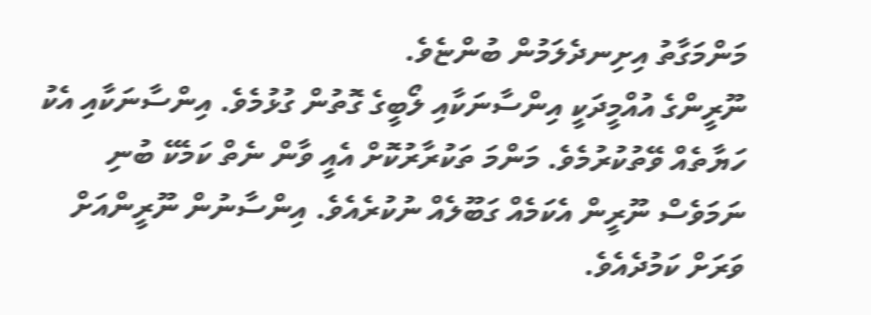މަންމަގާތު އިށިނދެލަމުން ބުންޏެވެ.
ނޫރީންގެ އުއްމީދަކީ އިންސާނަކާއި ލޯބީގެ ގޮތުން ގުޅުމެވެ. އިންސާނަކާއި އެކު ހަޔާތެއް ވޭތުކުރުމެވެ. މަންމަ ތަކުރާރުކޮށް އެއީ ވާން ނެތް ކަމެކޭ ބުނި ނަމަވެސް ނޫރީން އެކަމެއް ގަބޫލެއް ނުކުރެއެވެ. އިންސާނުން ނޫރީންއަށް ވަރަށް ކަމުދެއެވެ.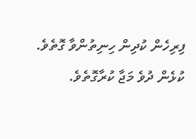ފިރިހެން ކުދިން ހިނިތުންވާ ގޮތެވެ. ކުޅެން ދުވެ މަޖާ ކުރާގޮތެވެ.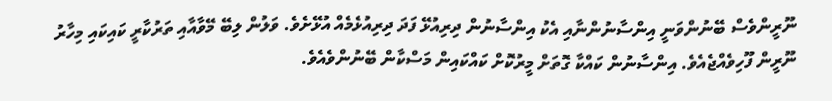ނޫރީންވެސް ބޭނުންވަނީ އިންސާނުންނާއި އެކު އިންސާނުން ދިރިއުޅޭ ފަދަ ދިރިއުޅެމެއް އުޅޭށެވެ. ވަލުން ލިބޭ މޭވާއާއި ތަރުކާރީ ކައިކައި މިހާރު ނޫރީން ފޫހިވެއްޖެއެވެ. އިންސާނުން ކައްކާ ގޮތަށް މީރުކޮށް ކައްކައިން މަސްކާން ބޭނުންވެއެވެ.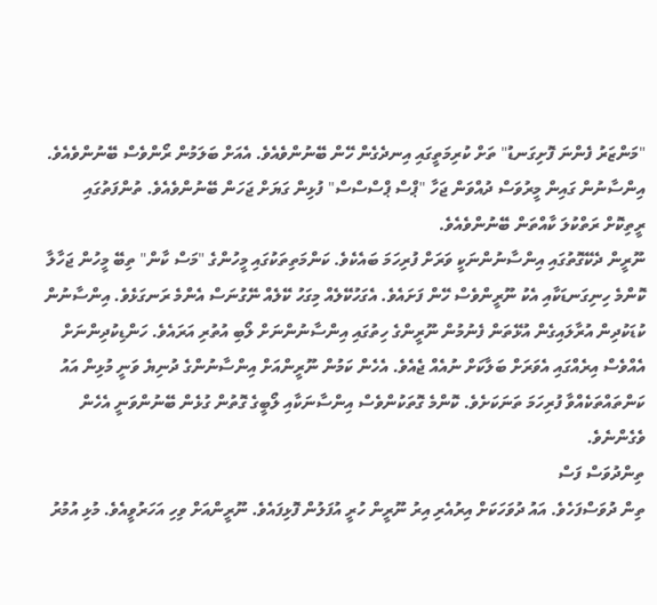"މަންޒަރު ފެންނަ ފޮށިގަނޑު" ތަށް ކުރިމަތީގައި އިނދެގެން ހޭން ބޭނުންވެއެވެ. އެއަށް ބަލަމުން ރޯންވެސް ބޭނުންވެއެވެ. އިންސާނުން ގައިން މީރުވަސް ދުއްވަން ޖަހާ "ޕްސް ޕްސްސްސް" ފުޅިން ގަޔަށް ޖަހަން ބޭނުންވެއެވެ. ތުންފަތުގައި ރީތިކޮށް ރަތްކުލަ ކާއްތަން ބޭނުންވެއެވެ.
ނޫރީން ދެކޭގޮތުގައި އިންސާނުންނަކީ ވަރަށް ފުރިހަމަ ބައެކެވެ. ކަންމަތިތަކުގައި މީހުންގެ "މަސް ކާން" ތިބޭ މީހުން ޖަހާލާ ކޮންމެ ހިނިގަނޑަކާއި އެކު ނޫރީންވެސް ހޭން ފަށައެވެ. އެގަހުކޭލެއް މިގަހު ކޭލެއް ނޭގުނަސް އެންމެ ރަނގަޅެވެ. އިންސާނުން ކުޑަކުދިން އުރާލައިގެން އުޅޭތަން ފެނުމުން ނޫރީންގެ ހިތުގައި އިންސާނުންނަށް ލޯބި އުތުރި އަރައެވެ. ހަންޑިކުދިންނަށް އެއްވެސް އިރެއްގައި އެވަރަށް ބަލާކަށް ނުއެއް ޖެއެވެ. އެހެން ކަމުން ނޫރީންއަށް އިންސާނުންގެ ދުނިޔެ ވަނީ މުޅިން އައު ކަންތައްތަކެއްވާ ފުރިހަމަ ތަނަކަށެވެ. ކޮންމެ ގޮތަކުންވެސް އިންސާނަކާއި ލޯބީގެ ގޮތުން ގުޅެން ބޭނުންވަނީ އެހެން ވެގެންނެވެ.
ތިންދުވަސް ފަސް
ތިން ދުވަސްފަހެވެ. އައު ދުވަހަކަށް އިރުއެރި އިރު ނޫރީން ހުރީ އުފަލުން ފޮޅިފައެވެ. ނޫރީންއަށް ވިހި އަހަރުވީއެވެ. މުޅި އުމުރު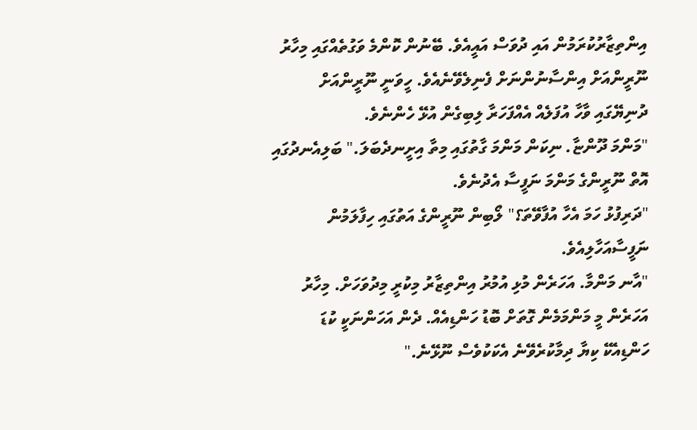އިންތިޒާރުކުރަމުން އައި ދުވަސް އައީއެވެ. ބޭނުން ކޮންމެ ވަގުތެއްގައި މިހާރު ނޫރީންއަށް އިންސާނުންނަށް ފެނިލެވޭނެއެވެ. ހީވަނީ ނޫރީންއަށް ދުނިޔޭގައި ވާހާ އުފަލެއް އެއްފަހަރާ ލިބިގެން އުޅޭ ހެންނެވެ.
"މަންމަ ދޫންޏާ. ނިކަން މަންމަ ގާތުގައި މިތާ އިށީނދެބަލަ." ބަލިއެނދުގައި އޮތް ނޫރީންގެ މަންމަ ނަފީސާ އެދުނެވެ.
"ދަރިފުޅު ހަމަ އެހާ އުފާވޭތަ؟" ލޯބިން ނޫރީންގެ އަތުގައި ހިފާލަމުން ނަފީސާއަހާލިއެވެ.
"އާނ މަންމާ. އަހަރެން މުޅި އުމުރު އިންތިޒާރު މިކުރީ މިދުވަހަށް. މިހާރު އަހަރެން މީ މަންމަމެން ގޮތަށް ބޮޑު ހަންޑިއެއް. ދެން އަހަންނަކީ ކުޑަ ހަންޑިއެކޭ ކިޔާ ދިމާކުރެވޭނެ އެކަކުވެސް ނޫޅޭނެ."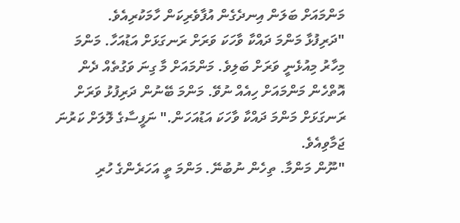މަންމައަށް ބަލަން އިނދެގެން އުފާވެރިކަން ހާމަކުރިއެވެ.
"ދަރިފުޅާ މަންމަ ދައްކާ ވާހަކަ ވަރަށް ރަނގަޅަށް އަޑުއަހާ. މަންމަ މިހާރު މިއުޅެނީ ވަރަށް ބަލިވެ. މަންމައަށް މާ ގިނަ ވަގުތެއް ދެން އޮތްހެން މަންމައަށް ހިއެއް ނުވޭ. މަންމަ ބޭނުން ދަރިފުޅު ވަރަށް ރަނގަޅަށް މަންމަ ދައްކާ ވާހަކަ އަޑުއަހަން." ނަފީސާގެ ލޮލަށް ކަރުނަ ޖަމާވިއެވެ.
"ނޫން މަންމާ. ތިހެން ނުބުނޭ. މަންމަ ތީ އަހަރެންގެ ހުރި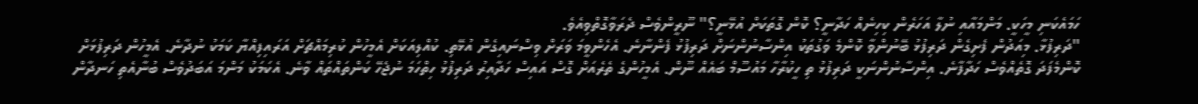ހަމައެކަނި މީހަކީ. މަންމައާއި ނުލާ އަހަރެން ކިހިނެއް ހަދާނީ؟ ކޮން ގޮތަކަށް އުޅޭނީ؟" ނޫރީންވެސް ދެރަވާގޮތްވިއެވެ.
"ދަރިފުޅާ. މިއަދުން ފެށިގެން ދަރިފުޅު ބޭނުންވާ ކޮންމެ ވަގުތަކު އިންސާނުންނަށް ދަރިފުޅު ފެންނާނެ. އެހެންވީމަ ވަރަށް ވިސްނައިގެން އުޅޭތި. ކުއްލިއަކަށް އެމީހުން ކުރިމައްޗަށް އަރައިފިއްޔާ ކަމަކު ނުދާނެ. އެމީހުން ދަރިފުޅަށް ކޮންމެފަދަ ގޮތެއްވެސް ހަދާފާނެ. އިންސާނުންނަކީ ދަރިފުޅު ތި ހީކުރާހާ މައުސޫމް ބައެއް ނޫން. އެމީހުންގެ ތެރެއަށް ގޮސް އައިސް ހަދާއިރު ދަރިފުޅު ހިތްހަމަ ނުޖެހޭ ކަންތައްތައް ވާނެ. އެކަމަކު މަންމަ އަބަދުވެސް ބުނާއެތި ހަނދާން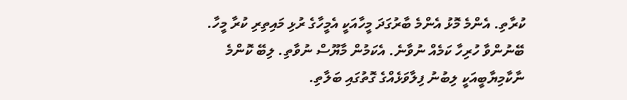ކުރާތި. އެންމެ މޮޅު އެންމެ ބާރުގަދަ މީހާއަކީ އެމީހާގެ ރުޅި މައިތިރި ކުރާ މީހާ. ބޭނުންވާ ހުރިހާ ކަމެއް ނުވާނެ. އެކަމުން މާޔޫސް ނުވާތި. ލިބޭ ކޮންމެ ނާކާމިޔާބީއަކީ ލިބުނު ފިލާވަޅެއްގެ ގޮތުގައި ބަލާތި.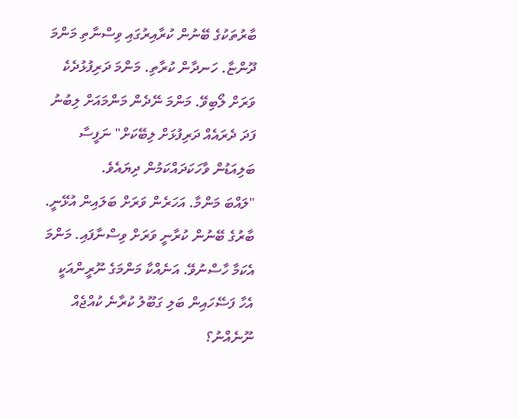ބާރުތަކުގެ ބޭނުން ކުރާއިރުގައި ވިސްނާތި މަންމަ ދޫންޏާ. ހަނދާން ކުރާތި. މަންމަ ދަރިފުޅުދެކެ ވަރަށް ލޯބިވޭ. މަންމަ ނޭދެން މަންމައަށް ލިބުނު ފަދަ ދެރައެއް ދަރިފުޅަށް ލިބޭކަށް" ނަފީސާ ބަލިއަޑުން ވާހަކަދައްކަމުން ދިޔައެވެ.
"ލައްބަ މަންމާ. އަހަރެން ވަރަށް ބަލައިން އުޅޭނީ. ބާރުގެ ބޭނުން ކުރާނީ ވަރަށް ވިސްނާފައި. މަންމަ އެކަމާ ހާސްނުވޭ. އަނެއްކާ މަންމަގެ ނޫރީންއަކީ އެހާ ފަސޭހައިން ބަލި ގަބޫލު ކުރާނެ ކުއްޖެއް ނޫނެއްނު؟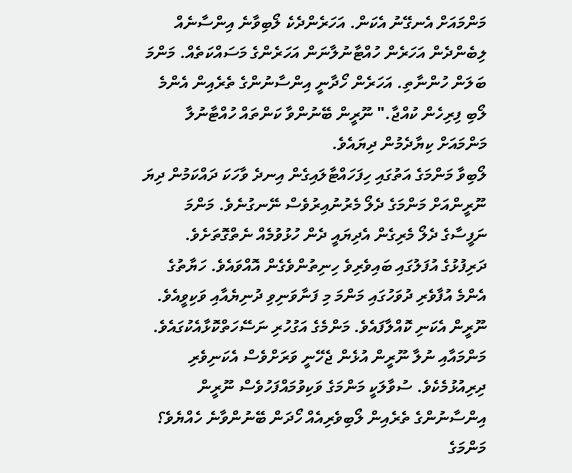މަންމައަށް އެނގޭނު އެކަން. އަހަރެންދެކެ ލޯބިވާނެ އިންސާނެއް ލިބެންދެން އަހަރެން ހުއްޓާނުލާނަން އަހަރެންގެ މަސައްކަތެއް. މަންމަ ބަލަން ހުންނާތި. އަހަރެން ހޯދާނީ އިންސާނުންގެ ތެރެއިން އެންމެ ލޯބި ފިރިހެން ކުއްޖާ." ނޫރީން ބޭނުންވާ ކަންތައް ހުއްޓާނުލާ މަންމައަށް ކިޔާދެމުން ދިޔައެވެ.
ލޯބިވާ މަންމަގެ އަތުގައި ހިފަހައްޓާލައިގެން އިނދެ ވާހަކަ ދައްކަމުން ދިޔަ ނޫރީންއަށް މަންމަގެ ދެލޯ މެރުނުއިރުވެސް ނޭނގުނެވެ. މަންމަ ނަފީސާގެ ދެލޯ މެރިގެން އެދިޔައީ ދެން ހުޅުވުމެއް ނެތްގޮތަށެވެ. ދަރިފުޅުގެ އުފަލުގައި ބައިވެރިވެ ހިނިތުންވެގެން އޮއްވައެވެ. ހަޔާތުގެ އެންމެ އުފާވެރި ދުވަހުގައި މަންމަ މި ފަނާވަނިވި ދުނިޔެއާއި ވަކިވީއެވެ. ނޫރީން އެކަނި ކޮއްލާފައެވެ. މަންމެގެ އަގުހުރި ނަސޭހަތްކޮޅާއެކުގައެވެ. މަންމައާއި ނުލާ ނޫރީން އުޅެން ޖެހޭނީ ވަރަށްވެސް އެކަނިވެރި ދިރިއުޅުމެކެވެ. ސުވާލަކީ މަންމަގެ ވަކިވުމައްފަހުވެސް ނޫރީން އިންސާނުންގެ ތެރެއިން ލޯބިވެރިއެއް ހޯދަން ބޭނުންވާނެ ހެއްޔެވެ؟ މަންމަގެ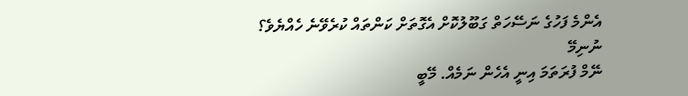އެންމެ ފަހުގެ ނަސޭހަތް ގަބޫލުކޮށް އެގޮތަށް ކަންތައް ކުރެވޭނެ ހެއްޔެވެ؟
ނުނިމޭ
ނޭމް ފުރަތަމަ އިނީ އެހެން ނަމެއް. މޭބީ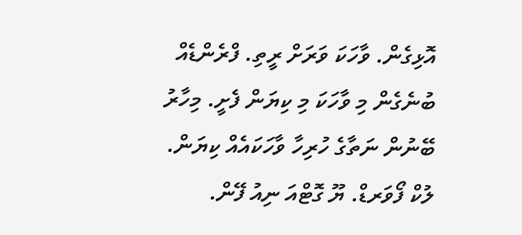އޮޅިގެން. ވާހަކަ ވަރަށް ރީތި. ފްރެންޑެއް ބުނެގެން މި ވާހަކަ މި ކިޔަން ފެށީ. މިހާރު ބޭނުން ނަތާގެ ހުރިހާ ވާހަކައެއް ކިޔަން. ލުކް ފޯވަރޑް. ޔޫ ގޮޓްއަ ނިއު ފޭން.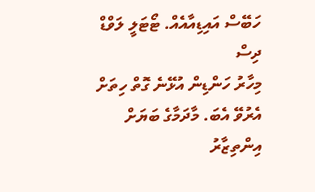ހަބޭސް އައިޑިއާއެއް. ޓޯޓަލީ ލަވްޑް ދިސް
މިހާރު ހަންޑިން އުޅޭނެ ގޮތް ހިތަށް އެރުވޭ އެބަ. މާދަމާގެ ބަޔަށް އިންތިޒާރު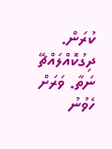ކުރަން. ދިގުކޮއްލައްޗޭ ނަތާ. ވަރަށް ހެވުނު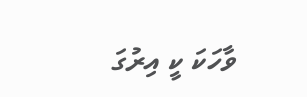ވާހަކަ ކީ އިރުގަ